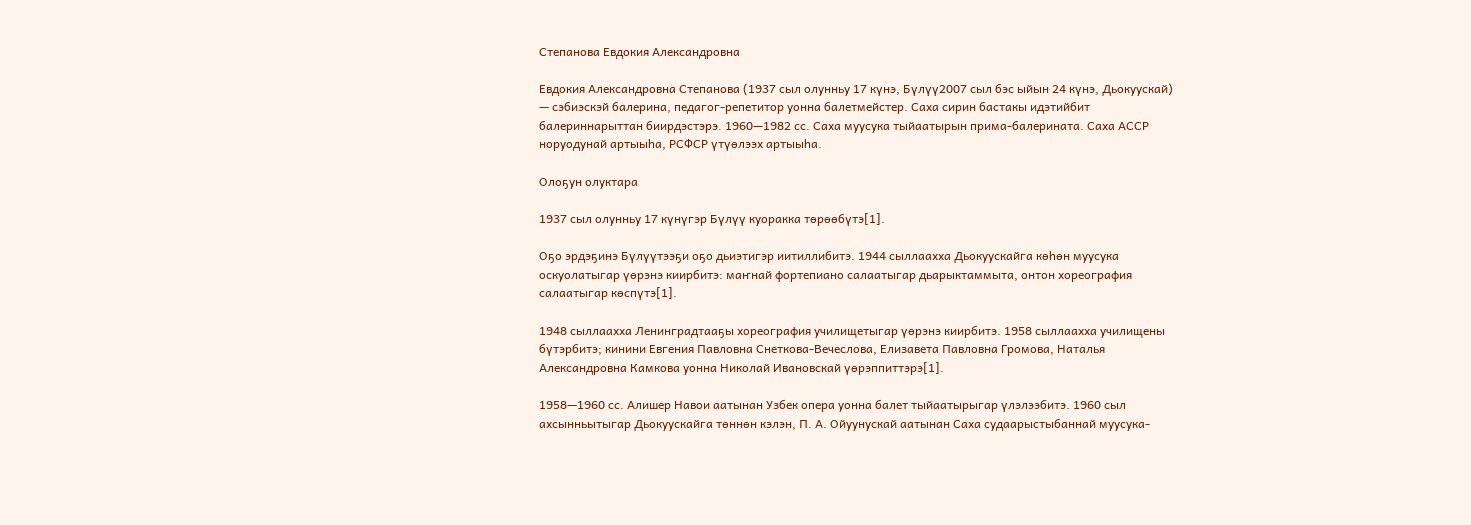Степанова Евдокия Александровна

Евдокия Александровна Степанова (1937 сыл олунньу 17 күнэ, Бүлүү2007 сыл бэс ыйын 24 күнэ, Дьокуускай) — сэбиэскэй балерина, педагог-репетитор уонна балетмейстер. Саха сирин бастакы идэтийбит балериннарыттан биирдэстэрэ. 1960—1982 сс. Саха муусука тыйаатырын прима-балерината. Саха АССР норуодунай артыыһа, РСФСР үтүөлээх артыыһа.

Олоҕун олуктара

1937 сыл олунньу 17 күнүгэр Бүлүү куоракка төрөөбүтэ[1].

Оҕо эрдэҕинэ Бүлүүтээҕи оҕо дьиэтигэр иитиллибитэ. 1944 сыллаахха Дьокуускайга көһөн муусука оскуолатыгар үөрэнэ киирбитэ: маҥнай фортепиано салаатыгар дьарыктаммыта, онтон хореография салаатыгар көспүтэ[1].

1948 сыллаахха Ленинградтааҕы хореография училищетыгар үөрэнэ киирбитэ. 1958 сыллаахха училищены бүтэрбитэ; кинини Евгения Павловна Снеткова-Вечеслова, Елизавета Павловна Громова, Наталья Александровна Камкова уонна Николай Ивановскай үөрэппиттэрэ[1].

1958—1960 сс. Алишер Навои аатынан Узбек опера уонна балет тыйаатырыгар үлэлээбитэ. 1960 сыл ахсынньытыгар Дьокуускайга төннөн кэлэн, П. А. Ойуунускай аатынан Саха судаарыстыбаннай муусука-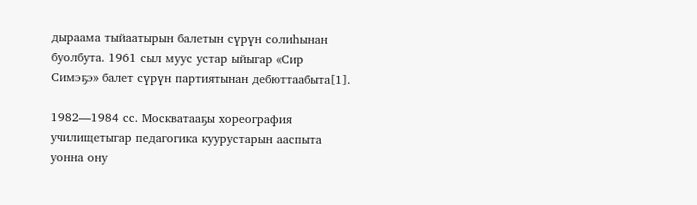дыраама тыйаатырын балетын сүрүн солиһынан буолбута. 1961 сыл муус устар ыйыгар «Сир Симэҕэ» балет сүрүн партиятынан дебюттаабыта[1].

1982—1984 сс. Москватааҕы хореография училищетыгар педагогика куурустарын ааспыта уонна ону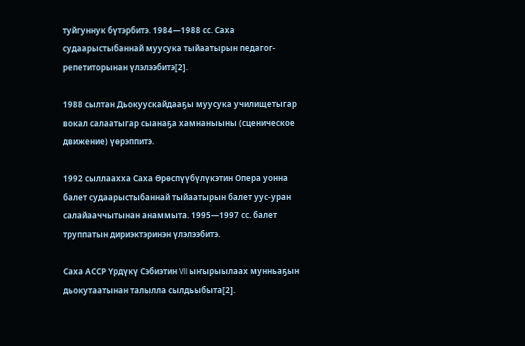туйгуннук бүтэрбитэ. 1984—1988 сс. Саха судаарыстыбаннай муусука тыйаатырын педагог-репетиторынан үлэлээбитэ[2].

1988 сылтан Дьокуускайдааҕы муусука училищетыгар вокал салаатыгар сыанаҕа хамнаныыны (сценическое движение) үөрэппитэ.

1992 сыллаахха Саха Өрөспүүбүлүкэтин Опера уонна балет судаарыстыбаннай тыйаатырын балет уус-уран салайааччытынан анаммыта. 1995—1997 сс. балет труппатын дириэктэринэн үлэлээбитэ.

Саха АССР Үрдүкү Сэбиэтин VII ыҥырыылаах мунньаҕын дьокутаатынан талылла сылдьыбыта[2].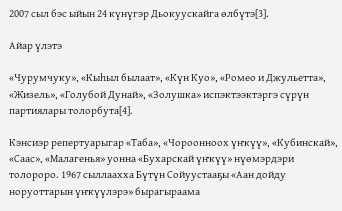2007 сыл бэс ыйын 24 күнүгэр Дьокуускайга өлбүтэ[3].

Айар үлэтэ

«Чурумчуку», «Кыһыл былаат», «Күн Куо», «Ромео и Джульетта», «Жизель», «Голубой Дунай», «Золушка» испэктээктэргэ сүрүн партиялары толорбута[4].

Кэнсиэр репертуарыгар «Таба», «Чороонноох үҥкүү», «Кубинскай», «Саас», «Малагенья» уонна «Бухарскай үҥкүү» нүөмэрдэри толороро. 1967 сыллаахха Бүтүн Сойуустааҕы «Аан дойду норуоттарын үҥкүүлэрэ» бырагыраама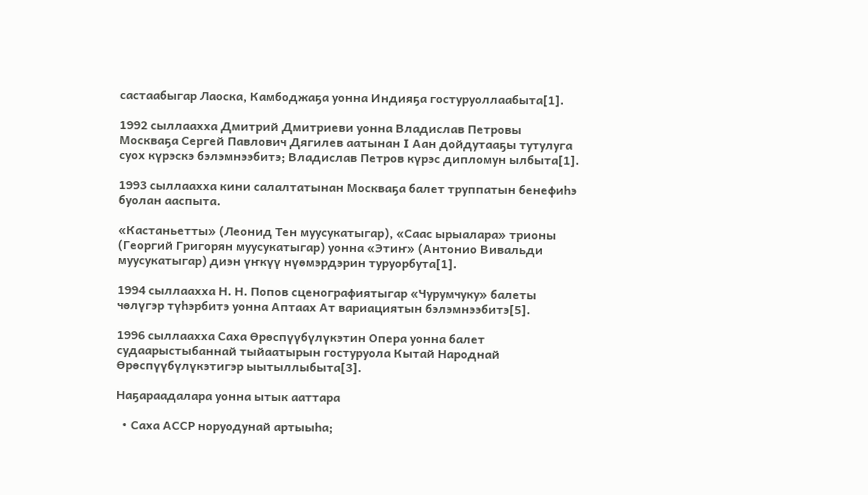састаабыгар Лаоска, Камбоджаҕа уонна Индияҕа гостуруоллаабыта[1].

1992 сыллаахха Дмитрий Дмитриеви уонна Владислав Петровы Москваҕа Сергей Павлович Дягилев аатынан I Аан дойдутааҕы тутулуга суох күрэскэ бэлэмнээбитэ; Владислав Петров күрэс дипломун ылбыта[1].

1993 сыллаахха кини салалтатынан Москваҕа балет труппатын бенефиһэ буолан ааспыта.

«Кастаньетты» (Леонид Тен муусукатыгар), «Саас ырыалара» трионы (Георгий Григорян муусукатыгар) уонна «Этиҥ» (Антонио Вивальди муусукатыгар) диэн үҥкүү нүөмэрдэрин туруорбута[1].

1994 сыллаахха Н. Н. Попов сценографиятыгар «Чурумчуку» балеты чөлүгэр түһэрбитэ уонна Аптаах Ат вариациятын бэлэмнээбитэ[5].

1996 сыллаахха Саха Өрөспүүбүлүкэтин Опера уонна балет судаарыстыбаннай тыйаатырын гостуруола Кытай Народнай Өрөспүүбүлүкэтигэр ыытыллыбыта[3].

Наҕараадалара уонна ытык ааттара

  • Саха АССР норуодунай артыыһа;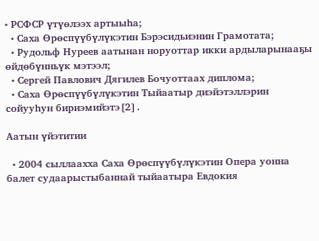• РСФСР үтүөлээх артыыһа;
  • Саха Өрөспүүбүлүкэтин Бэрэсидьиэнин Грамотата;
  • Рудольф Нуреев аатынан норуоттар икки ардыларынааҕы өйдөбүнньүк мэтээл;
  • Сергей Павлович Дягилев Бочуоттаах диплома;
  • Саха Өрөспүүбүлүкэтин Тыйаатыр диэйэтэллэрин сойууһун бириэмийэтэ[2].

Аатын үйэтитии

  • 2004 сыллаахха Саха Өрөспүүбүлүкэтин Опера уонна балет судаарыстыбаннай тыйаатыра Евдокия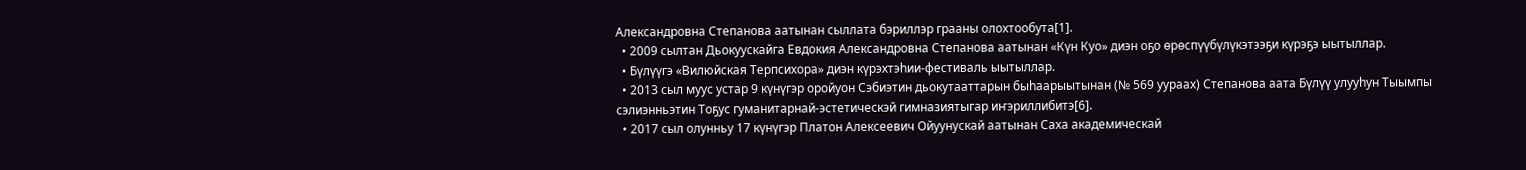Александровна Степанова аатынан сыллата бэриллэр грааны олохтообута[1].
  • 2009 сылтан Дьокуускайга Евдокия Александровна Степанова аатынан «Күн Куо» диэн оҕо өрөспүүбүлүкэтээҕи күрэҕэ ыытыллар.
  • Бүлүүгэ «Вилюйская Терпсихора» диэн күрэхтэһии-фестиваль ыытыллар.
  • 2013 сыл муус устар 9 күнүгэр оройуон Сэбиэтин дьокутааттарын быһаарыытынан (№ 569 уураах) Степанова аата Бүлүү улууһун Тыымпы сэлиэнньэтин Тоҕус гуманитарнай-эстетическэй гимназиятыгар иҥэриллибитэ[6].
  • 2017 сыл олунньу 17 күнүгэр Платон Алексеевич Ойуунускай аатынан Саха академическай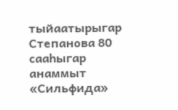тыйаатырыгар Степанова 80 сааһыгар анаммыт «Сильфида»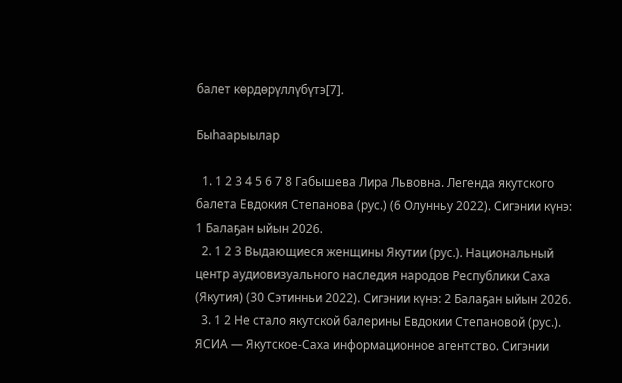балет көрдөрүллүбүтэ[7].

Быһаарыылар

  1. 1 2 3 4 5 6 7 8 Габышева Лира Львовна. Легенда якутского балета Евдокия Степанова (рус.) (6 Олунньу 2022). Сигэнии күнэ: 1 Балаҕан ыйын 2026.
  2. 1 2 3 Выдающиеся женщины Якутии (рус.). Национальный центр аудиовизуального наследия народов Республики Саха (Якутия) (30 Сэтинньи 2022). Сигэнии күнэ: 2 Балаҕан ыйын 2026.
  3. 1 2 Не стало якутской балерины Евдокии Степановой (рус.). ЯСИА — Якутское-Саха информационное агентство. Сигэнии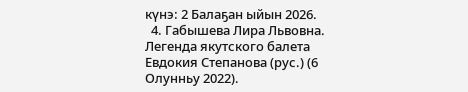күнэ: 2 Балаҕан ыйын 2026.
  4. Габышева Лира Львовна. Легенда якутского балета Евдокия Степанова (рус.) (6 Олунньу 2022).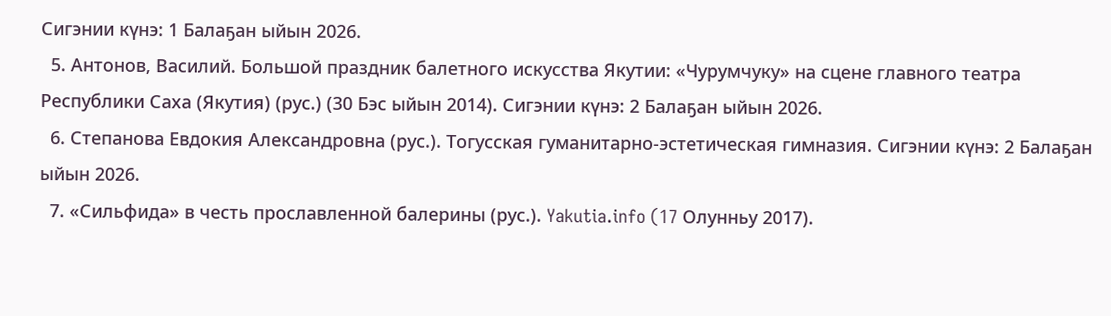Сигэнии күнэ: 1 Балаҕан ыйын 2026.
  5. Антонов, Василий. Большой праздник балетного искусства Якутии: «Чурумчуку» на сцене главного театра Республики Саха (Якутия) (рус.) (30 Бэс ыйын 2014). Сигэнии күнэ: 2 Балаҕан ыйын 2026.
  6. Степанова Евдокия Александровна (рус.). Тогусская гуманитарно-эстетическая гимназия. Сигэнии күнэ: 2 Балаҕан ыйын 2026.
  7. «Сильфида» в честь прославленной балерины (рус.). Yakutia.info (17 Олунньу 2017).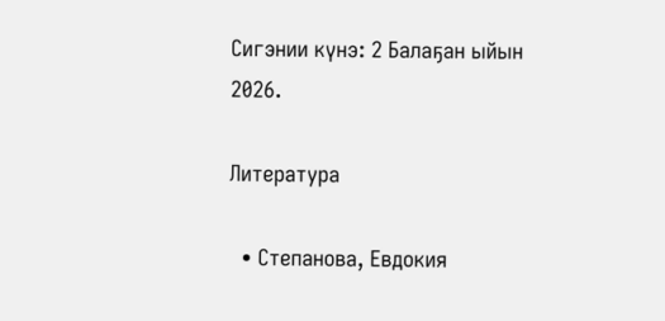Сигэнии күнэ: 2 Балаҕан ыйын 2026.

Литература

  • Степанова, Евдокия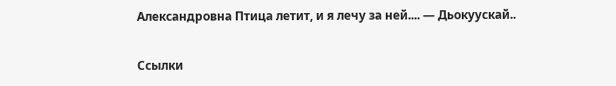Александровна Птица летит, и я лечу за ней.... — Дьокуускай..

Ссылки